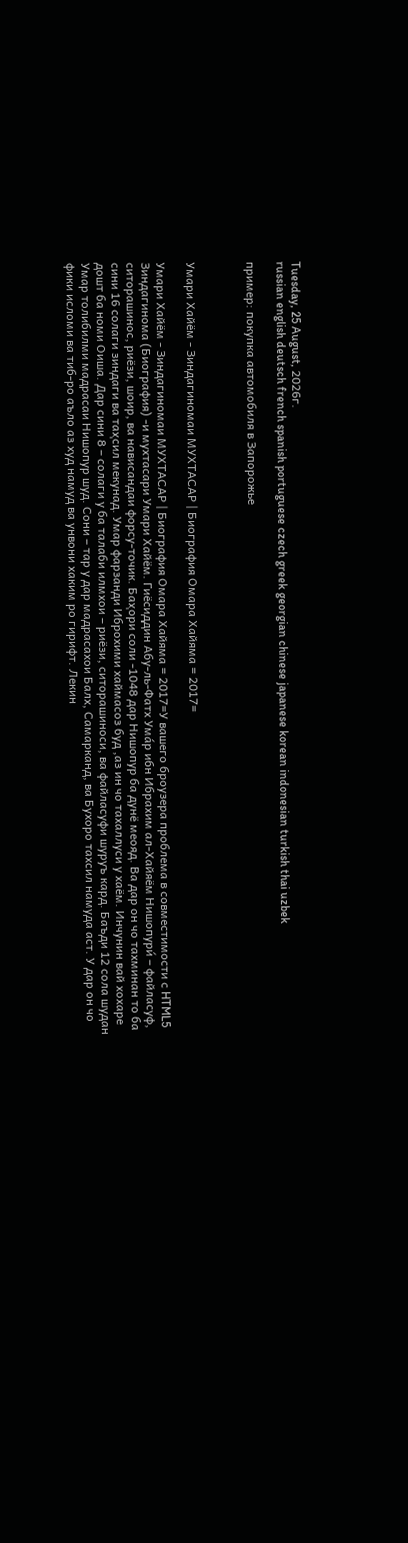Tuesday, 25 August, 2026г.
russian english deutsch french spanish portuguese czech greek georgian chinese japanese korean indonesian turkish thai uzbek

пример: покупка автомобиля в Запорожье



Умари Хайём - Зиндагиномаи МУХТАСАР | Биография Омара Хайяма = 2017=

Умари Хайём - Зиндагиномаи МУХТАСАР | Биография Омара Хайяма = 2017=У вашего броузера проблема в совместимости с HTML5
Зиндагинома (Биография) -и мухтасари Умари Хайём. Гиёсиддин Абу-ль-Фатх Ума́р ибн Ибрахим ал-Хайяём Нишопури́ – файласуф, ситорашинос, риёзи, шоир, ва нависандаи форсу-точик. Баҳори соли -1048 дар Нишопур ба дунё меояд. Ва дар он чо тахминан то ба сини 16 солаги зиндаги ва таҳсил мекунад. Умар фарзанди Иброхими хаймасоз буд ,аз ин чо тахаллуси у хаём. Инчунин вай хохаре дошт ба номи Оиша. Дар сини 8 – солаги у ба талаби илмхои – риёзи, ситорашиноси, ва файласуфи шуруъ кард. Баъди 12 сола шудан Умар толибилми мадрасаи Нишопур шуд. Сони – тар у дар мадрасахои Балх, Самарканд, ва Бухоро тахсил намуда аст. У дар он чо фики исломи ва тиб-ро аъло аз худ намуд ва унвони хаким ро гирифт. Лекин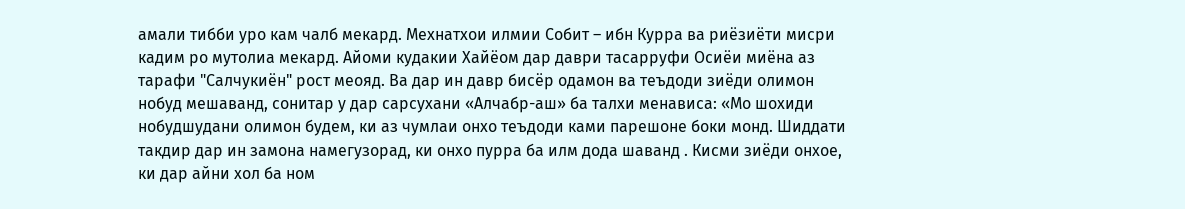амали тибби уро кам чалб мекард. Мехнатхои илмии Собит – ибн Курра ва риёзиёти мисри кадим ро мутолиа мекард. Айоми кудакии Хайёом дар даври тасарруфи Осиёи миёна аз тарафи "Салчукиён" рост меояд. Ва дар ин давр бисёр одамон ва теъдоди зиёди олимон нобуд мешаванд, сонитар у дар сарсухани «Алчабр-аш» ба талхи менависа: «Мо шохиди нобудшудани олимон будем, ки аз чумлаи онхо теъдоди ками парешоне боки монд. Шиддати такдир дар ин замона намегузорад, ки онхо пурра ба илм дода шаванд . Кисми зиёди онхое, ки дар айни хол ба ном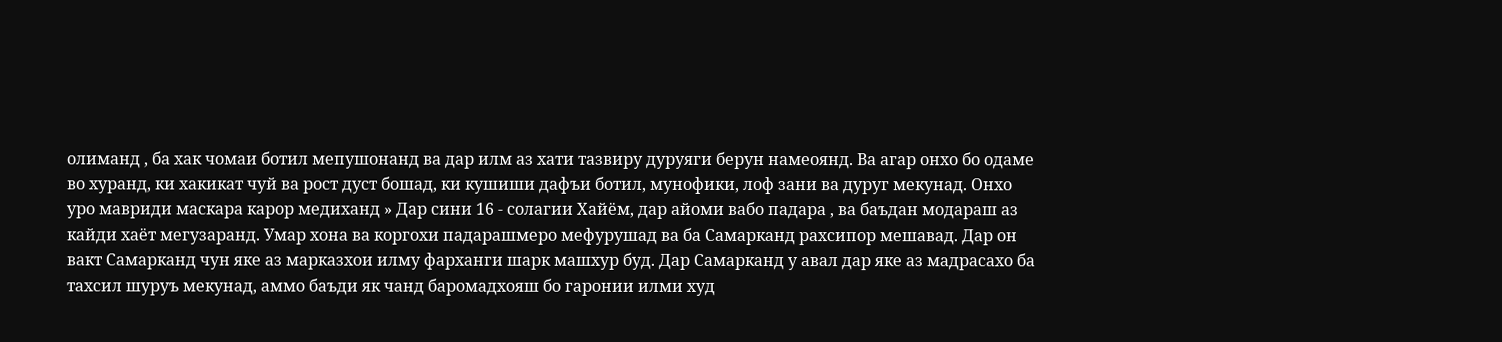олиманд , ба хак чомаи ботил мепушонанд ва дар илм аз хати тазвиру дуруяги берун намеоянд. Ва агар онхо бо одаме во хуранд, ки хакикат чуй ва рост дуст бошад, ки кушиши дафъи ботил, мунофики, лоф зани ва дуруг мекунад. Онхо уро мавриди маскара карор медиханд » Дар сини 16 - солагии Хайём, дар айоми вабо падара , ва баъдан модараш аз кайди хаёт мегузаранд. Умар хона ва коргохи падарашмеро мефурушад ва ба Самарканд рахсипор мешавад. Дар он вакт Самарканд чун яке аз марказхои илму фарханги шарк машхур буд. Дар Самарканд у авал дар яке аз мадрасахо ба тахсил шуруъ мекунад, аммо баъди як чанд баромадхояш бо гаронии илми худ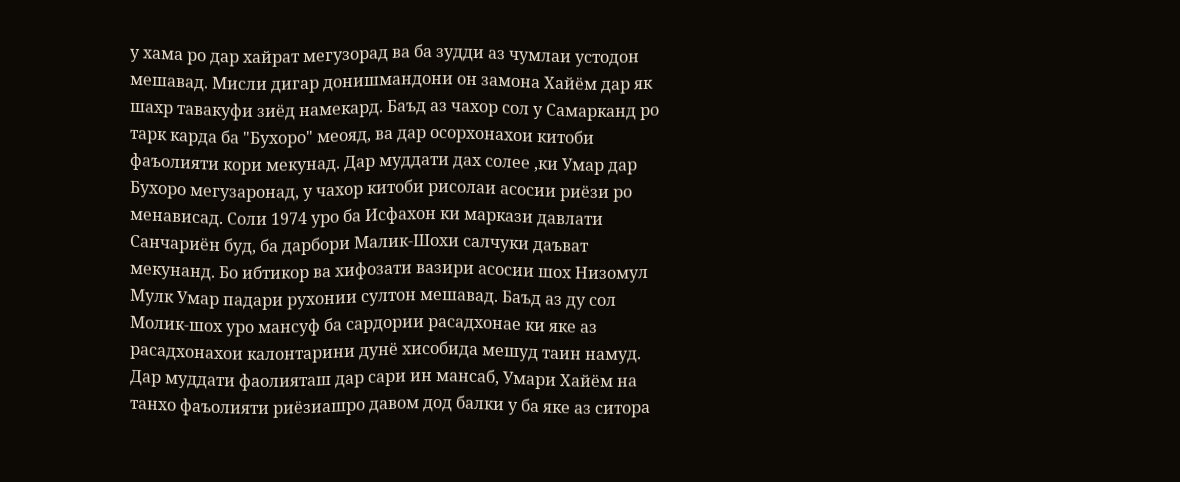у хама ро дар хайрат мегузорад ва ба зудди аз чумлаи устодон мешавад. Мисли дигар донишмандони он замона Хайём дар як шахр тавакуфи зиёд намекард. Баъд аз чахор сол у Самарканд ро тарк карда ба "Бухоро" меояд, ва дар осорхонахои китоби фаъолияти кори мекунад. Дар муддати дах солее ,ки Умар дар Бухоро мегузаронад, у чахор китоби рисолаи асосии риёзи ро менависад. Соли 1974 уро ба Исфахон ки маркази давлати Санчариён буд, ба дарбори Малик-Шохи салчуки даъват мекунанд. Бо ибтикор ва хифозати вазири асосии шох Низомул Мулк Умар падари рухонии султон мешавад. Баъд аз ду сол Молик-шох уро мансуф ба сардории расадхонае ки яке аз расадхонахои калонтарини дунё хисобида мешуд таин намуд. Дар муддати фаолияташ дар сари ин мансаб, Умари Хайём на танхо фаъолияти риёзиашро давом дод балки у ба яке аз ситора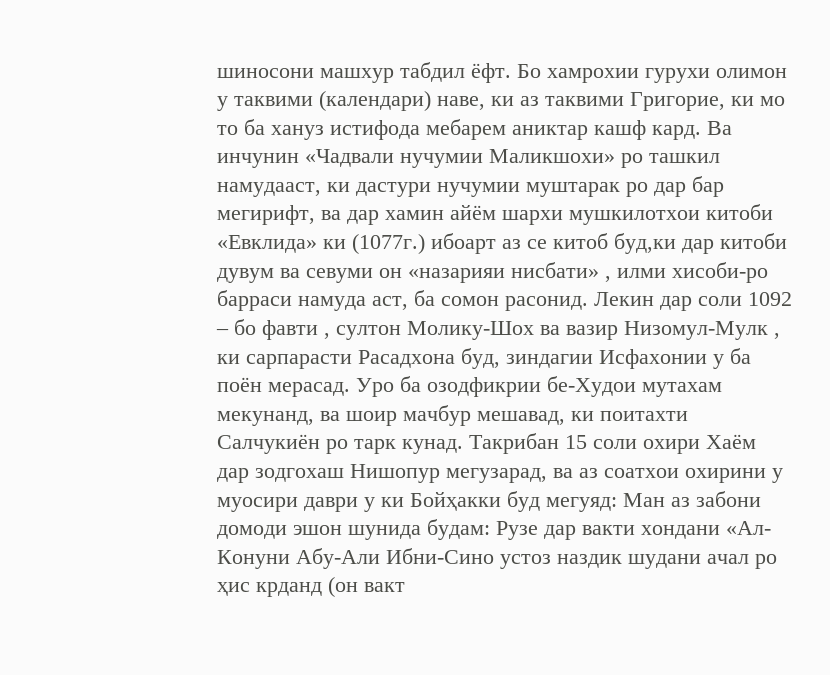шиносони машхур табдил ёфт. Бо хамрохии гурухи олимон у таквими (календари) наве, ки аз таквими Григорие, ки мо то ба хануз истифода мебарем аниктар кашф кард. Ва инчунин «Чадвали нучумии Маликшохи» ро ташкил намудааст, ки дастури нучумии муштарак ро дар бар мегирифт, ва дар хамин айём шархи мушкилотхои китоби «Евклида» ки (1077г.) ибоарт аз се китоб буд,ки дар китоби дувум ва севуми он «назарияи нисбати» , илми хисоби-ро барраси намуда аст, ба сомон расонид. Лекин дар соли 1092 – бо фавти , султон Молику-Шох ва вазир Низомул-Мулк , ки сарпарасти Расадхона буд, зиндагии Исфахонии у ба поён мерасад. Уро ба озодфикрии бе-Худои мутахам мекунанд, ва шоир мачбур мешавад, ки поитахти Салчукиён ро тарк кунад. Такрибан 15 соли охири Хаём дар зодгохаш Нишопур мегузарад, ва аз соатхои охирини у муосири даври у ки Бойҳакки буд мегуяд: Ман аз забони домоди эшон шунида будам: Рузе дар вакти хондани «Ал-Конуни Абу-Али Ибни-Сино устоз наздик шудани ачал ро ҳис крданд (он вакт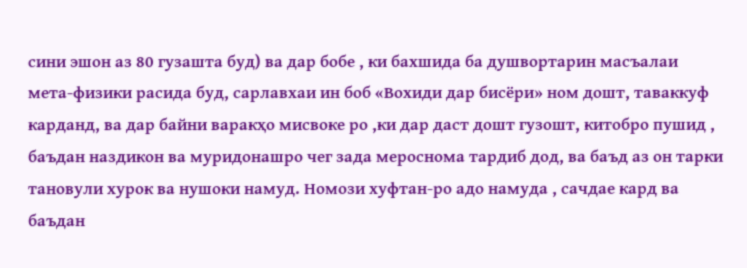сини эшон аз 80 гузашта буд) ва дар бобе , ки бахшида ба душвортарин масъалаи мета-физики расида буд, сарлавхаи ин боб «Вохиди дар бисёри» ном дошт, таваккуф карданд, ва дар байни варакҳо мисвоке ро ,ки дар даст дошт гузошт, китобро пушид , баъдан наздикон ва муридонашро чег зада мероснома тардиб дод, ва баъд аз он тарки тановули хурок ва нушоки намуд. Номози хуфтан-ро адо намуда , сачдае кард ва баъдан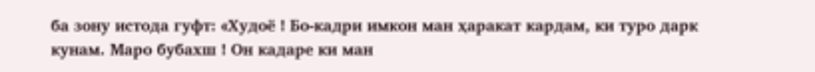ба зону истода гуфт: «Худоё ! Бо-кадри имкон ман ҳаракат кардам, ки туро дарк кунам. Маро бубахш ! Он кадаре ки ман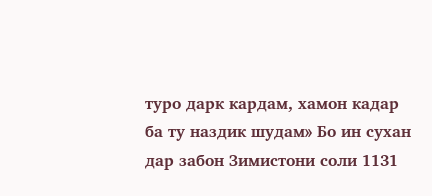туро дарк кардам, хамон кадар ба ту наздик шудам» Бо ин сухан дар забон Зимистони соли 1131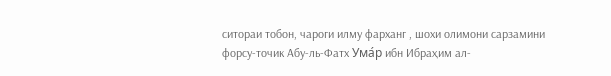ситораи тобон, чароги илму фарханг , шохи олимони сарзамини форсу-точик Абу-ль-Фатх Ума́р ибн Ибраҳим ал-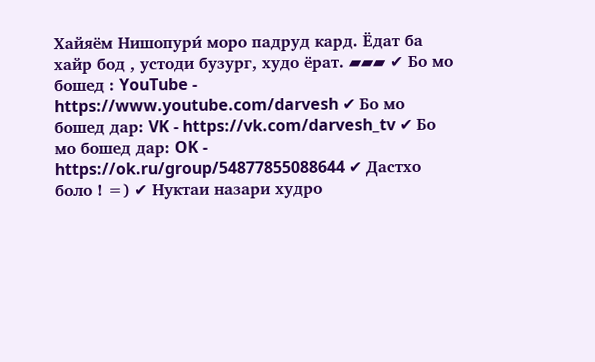Хайяём Нишопури́ моро падруд кард. Ёдат ба хайр бод , устоди бузург, худо ёрат. ▰▰▰ ✔ Бо мо бошед : YouTube - https://www.youtube.com/darvesh ✔ Бо мо бошед дар: VK - https://vk.com/darvesh_tv ✔ Бо мо бошед дар: OK - https://ok.ru/group/54877855088644 ✔ Дастхо боло ! =) ✔ Нуктаи назари худро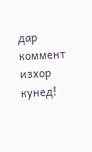дар коммент изхор кунед!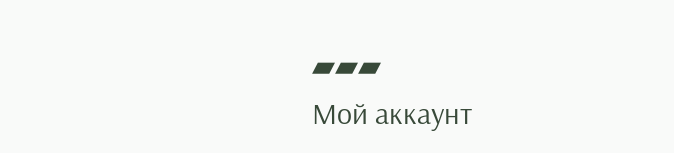▰▰▰
Мой аккаунт